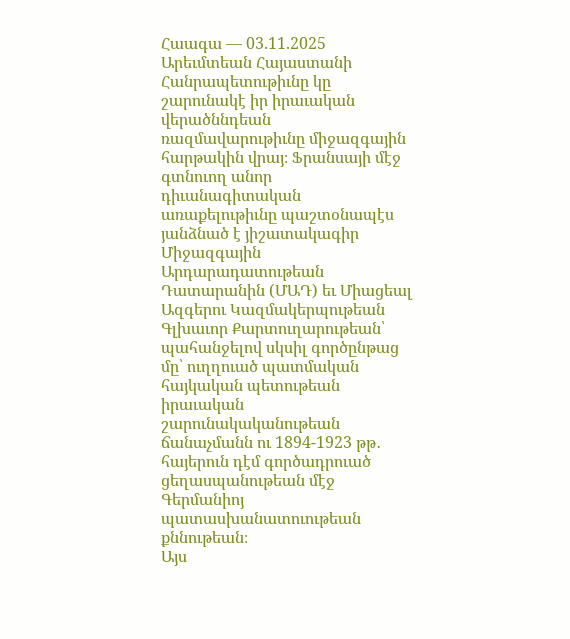Հաագա — 03.11.2025
Արեւմտեան Հայաստանի Հանրապետութիւնը կը շարունակէ իր իրաւական վերածննդեան ռազմավարութիւնը միջազգային հարթակին վրայ։ Ֆրանսայի մէջ գտնուող անոր դիւանագիտական առաքելութիւնը պաշտօնապէս յանձնած է յիշատակագիր Միջազգային Արդարադատութեան Դատարանին (ՄԱԴ) եւ Միացեալ Ազգերու Կազմակերպութեան Գլխաւոր Քարտուղարութեան՝ պահանջելով սկսիլ գործընթաց մը՝ ուղղուած պատմական հայկական պետութեան իրաւական շարունակականութեան ճանաչմանն ու 1894-1923 թթ․ հայերուն դէմ գործադրուած ցեղասպանութեան մէջ Գերմանիոյ պատասխանատուութեան քննութեան։
Այս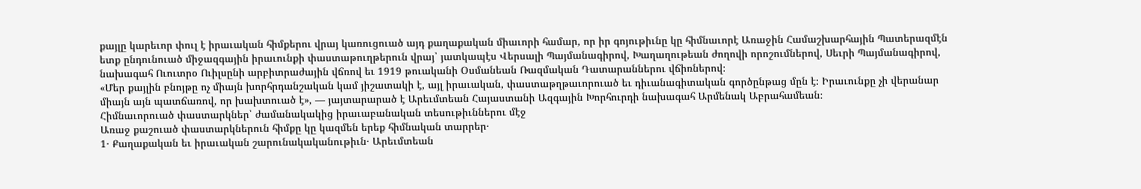քայլը կարեւոր փուլ է իրաւական հիմքերու վրայ կառուցուած այդ քաղաքական միաւորի համար, որ իր գոյութիւնը կը հիմնաւորէ Առաջին Համաշխարհային Պատերազմէն ետք ընդունուած միջազգային իրաւունքի փաստաթուղթերուն վրայ՝ յատկապէս Վերսալի Պայմանագիրով, Խաղաղութեան ժողովի որոշումներով, Սեւրի Պայմանագիրով, նախագահ Ուուտրօ Ուիլսընի արբիտրաժային վճռով եւ 1919 թուականի Օսմանեան Ռազմական Դատարաններու վճիռներով։
«Մեր քայլին բնոյթը ոչ միայն խորհրդանշական կամ յիշատակի է, այլ իրաւական, փաստաթղթաւորուած եւ դիւանագիտական գործընթաց մըն է։ Իրաւունքը չի վերանար միայն այն պատճառով, որ խախտուած է», — յայտարարած է Արեւմտեան Հայաստանի Ազգային Խորհուրդի նախագահ Արմենակ Աբրահամեան։
Հիմնաւորուած փաստարկներ՝ ժամանակակից իրաւաբանական տեսութիւններու մէջ
Առաջ քաշուած փաստարկներուն հիմքը կը կազմեն երեք հիմնական տարրեր․
1․ Քաղաքական եւ իրաւական շարունակականութիւն․ Արեւմտեան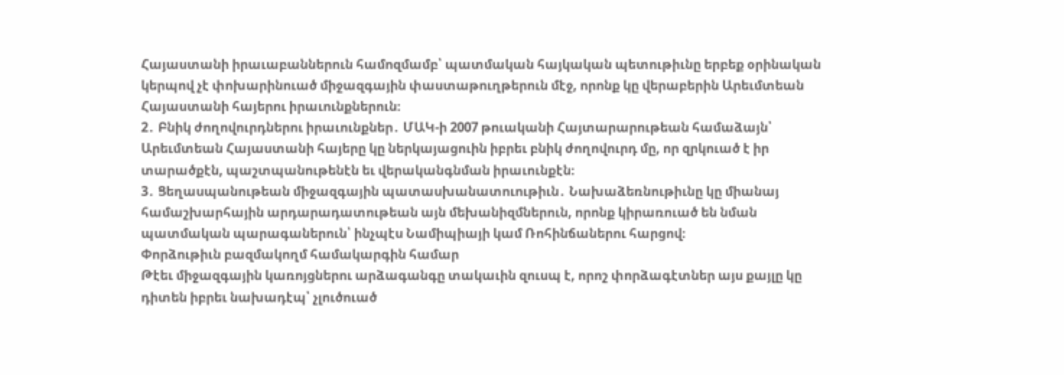Հայաստանի իրաւաբաններուն համոզմամբ՝ պատմական հայկական պետութիւնը երբեք օրինական կերպով չէ փոխարինուած միջազգային փաստաթուղթերուն մէջ, որոնք կը վերաբերին Արեւմտեան Հայաստանի հայերու իրաւունքներուն։
2․ Բնիկ ժողովուրդներու իրաւունքներ․ ՄԱԿ-ի 2007 թուականի Հայտարարութեան համաձայն՝ Արեւմտեան Հայաստանի հայերը կը ներկայացուին իբրեւ բնիկ ժողովուրդ մը, որ զրկուած է իր տարածքէն, պաշտպանութենէն եւ վերականգնման իրաւունքէն։
3․ Ցեղասպանութեան միջազգային պատասխանատուութիւն․ Նախաձեռնութիւնը կը միանայ համաշխարհային արդարադատութեան այն մեխանիզմներուն, որոնք կիրառուած են նման պատմական պարագաներուն՝ ինչպէս Նամիպիայի կամ Ռոհինճաներու հարցով։
Փորձութիւն բազմակողմ համակարգին համար
Թէեւ միջազգային կառոյցներու արձագանգը տակաւին զուսպ է, որոշ փորձագէտներ այս քայլը կը դիտեն իբրեւ նախադէպ՝ չլուծուած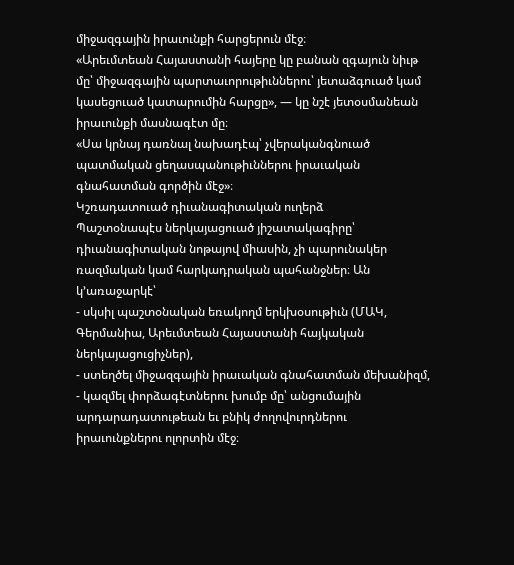միջազգային իրաւունքի հարցերուն մէջ։
«Արեւմտեան Հայաստանի հայերը կը բանան զգայուն նիւթ մը՝ միջազգային պարտաւորութիւններու՝ յետաձգուած կամ կասեցուած կատարումին հարցը», — կը նշէ յետօսմանեան իրաւունքի մասնագէտ մը։
«Սա կրնայ դառնալ նախադէպ՝ չվերականգնուած պատմական ցեղասպանութիւններու իրաւական գնահատման գործին մէջ»։
Կշռադատուած դիւանագիտական ուղերձ
Պաշտօնապէս ներկայացուած յիշատակագիրը՝ դիւանագիտական նոթայով միասին, չի պարունակեր ռազմական կամ հարկադրական պահանջներ։ Ան կ’առաջարկէ՝
- սկսիլ պաշտօնական եռակողմ երկխօսութիւն (ՄԱԿ, Գերմանիա, Արեւմտեան Հայաստանի հայկական ներկայացուցիչներ),
- ստեղծել միջազգային իրաւական գնահատման մեխանիզմ,
- կազմել փորձագէտներու խումբ մը՝ անցումային արդարադատութեան եւ բնիկ ժողովուրդներու իրաւունքներու ոլորտին մէջ։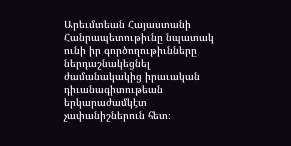Արեւմտեան Հայաստանի Հանրապետութիւնը նպատակ ունի իր գործողութիւնները ներդաշնակեցնել ժամանակակից իրաւական դիւանագիտութեան երկարաժամկէտ չափանիշներուն հետ։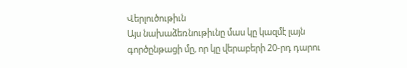Վերլուծութիւն
Այս նախաձեռնութիւնը մաս կը կազմէ լայն գործընթացի մը, որ կը վերաբերի 20-րդ դարու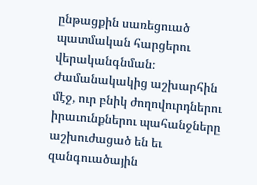ընթացքին սառեցուած պատմական հարցերու վերականգնման։
Ժամանակակից աշխարհին մէջ, ուր բնիկ ժողովուրդներու իրաւունքներու պահանջները աշխուժացած են եւ զանգուածային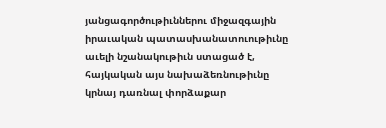յանցագործութիւններու միջազգային իրաւական պատասխանատուութիւնը աւելի նշանակութիւն ստացած է, հայկական այս նախաձեռնութիւնը կրնայ դառնալ փորձաքար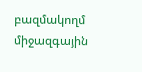բազմակողմ միջազգային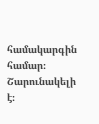համակարգին համար։
Շարունակելի է։